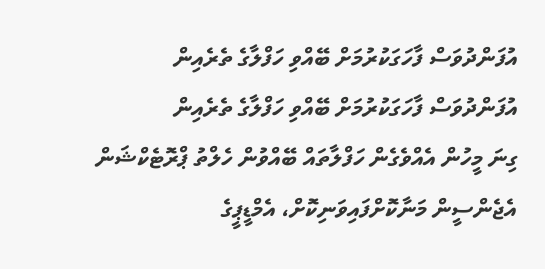އުފަންދުވަސް ފާހަގަކުރުމަށް ބޭއްވި ހަފްލާގެ ތެރެއިން
އުފަންދުވަސް ފާހަގަކުރުމަށް ބޭއްވި ހަފްލާގެ ތެރެއިން
ގިނަ މީހުން އެއްވެގެން ހަފްލާތައް ބޭއްވުން ހެލްތު ޕްރޮޓެކްޝަން އެޖެންސީން މަނާކޮށްފައިވަނިކޮށް، އެމްޑީޕީގެ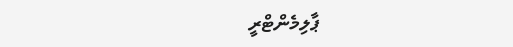ޕާލިމެންޓްރީ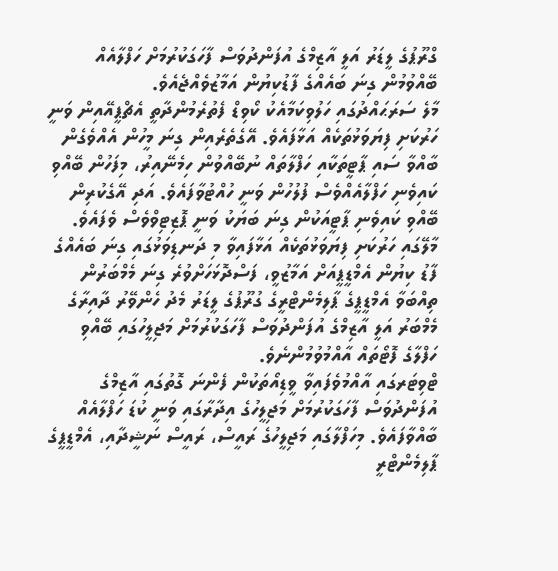ގްރޫޕުގެ ލީޑަރު އަލީ އާޒިމްގެ އުފަންދުވަސް ފާހަގަކުރުމަށް ހަފްލާއެއް ބޭއްވުމުން ގިނަ ބައެއްގެ ފާޑުކިޔުން އަމާޒުވެއްޖެއެވެ.
މާލެ ސަރަޙައްދުގައި ހަލުވިކަމާއެކު ކޯވިޑް ފެތުރެމުންދާތީ އެޗްޕީއޭއިން ވަނީ ހަރުކަށި ފިޔަވަޅުތަކެއް އަޅާފައެވެ. އޭގެތެރެއިން ގިނަ މީހުން އެއްވެގެން ބާއްވާ ސައި ޕާޓީތަކާއި ހަފްލާތައް ނުބޭއްވުން ހިމެނޭއިރު، މިފަހުން ބޭއްވި ކައިވެނި ހަފްލާއެއްވެސް ފުލުހުން ވަނީ ހުއްޓުވާފައެވެ. އަދި އޭގެކުރިން ބޭއްވި ކައިވެނި ޕާޓީއަކުން ގިނަ ބަޔަކު ވަނީ ޕޮޒިޓިވްވެސް ވެފައެވެ.
މާލޭގައި ހަރުކަށި ފިޔަވަޅުތަކެއް އަޅާފައިވާ މި ދަނޑިވަޅުގައި ގިނަ ބައެއްގެ ފާޑު ކިޔުން އެމްޑީޕީއަށް އަމާޒުވީ، ފަސްދޮޅަހަށްވުރެ ގިނަ މެމްބަރުން ތިއްބަވާ އެމްޑީޕީގެ ޕާލިމެންޓްރީގެ ގުރޫޕުގެ ލީޑަރު މެދު ހެންވޭރު ދާއިރާގެ މެމްބަރު އަލީ އާޒިމްގެ އުފަންދުވަސް ފާހަގަކުރުމަށް މަޖިލީހުގައި ބޭއްވި ހަފްލާގެ ފޮޓޯތައް އާއްމުވުމުންނެވެ.
ޓްވިޓަރގައި އާއްމުވެފައިވާ ވީޑިއޯތަކުން ފެންނަ ގޮތުގައި އާޒިމްގެ އުފަންދުވަސް ފާހަގަކުރުމަށް މަޖިލީހުގެ އިދާރާގައި ވަނީ ކުޑަ ހަފްލާއެއް ބާއްވާފައެވެ. މިހަފްލާގައި މަޖިލީހުގެ ރައީސް، ރައީސް ނަޝީދާއި، އެމްޑީޕީގެ ޕާލިމެންޓްރީ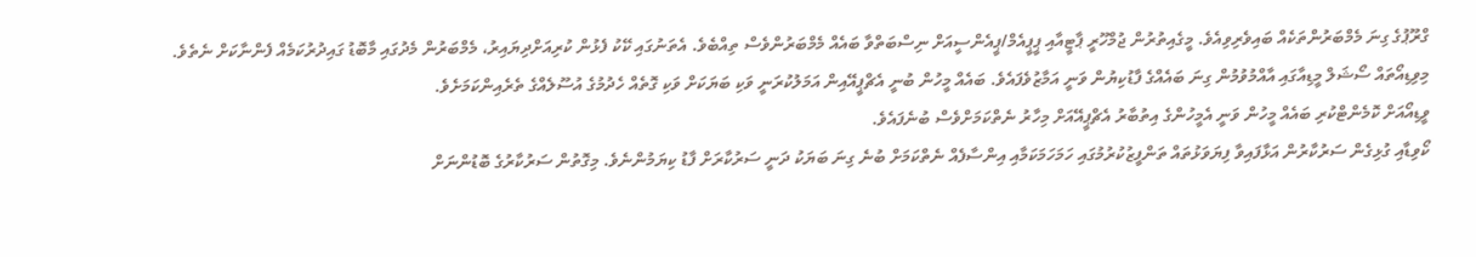ގްރޫޕުގެ ގިނަ މެމްބަރުންތަކެއް ބައިވެރިވިއެވެ. މީގެއިތުރުން ޖުމްހޫރީ ޕާޓީއާއި ޕީޕީއެމް/ޕީއެންސީއަށް ނިސްބަތްވާ ބައެއް މެމްބަރުންވެސް ތިއްބެވެ. އެތަނުގައި ކޭކު ފެޅުން ކުރިއަށްދިޔައިރު، މެމްބަރުން މެދުގައި މާބޮޑު ގައިދުރުކަމެއް ފެންނާކަށް ނެތެވެ.
މިވިޑިއޯތައް ސޯޝަލް މީޑިއާގައި އާއްމުވުމުން ގިނަ ބައެއްގެ ފާޑުކިޔުން ވަނީ އަމާޒުވެފައެވެ. ބައެއް މީހުން ބުނީ އެޗްޕީއޭއިން އަމަލުކުރަނީ ވަކި ބަޔަކަށް ވަކި ގޮތެއް ހެދުމުގެ އުސޫލެއްގެ ތެރެއިންކަމަށެވެ.
ވީޑިއޯއަށް ކޮމެންޓްކުރި ބައެއް މީހުން ވަނީ އެމީހުންގެ އިތުބާރު އެޗްޕީއޭއަށް މިހާރު ނެތްކަމަށްވެސް ބުނެފައެވެ.
ކޯވިޑާއި ގުޅިގެން ސަރުކާރުން އަޅާފައިވާ ފިޔަވަޅުތައް ތަންފީޒުކުރުމުގައި ހަމަހަމަކަމާއި އިންސާފެއް ނެތްކަމަށް ބުނެ ގިނަ ބަޔަކު ދަނީ ސަރުކާރަށް ފާޑު ކިޔަމުންނެވެ. މިގޮތުން ސަރުކާރުގެ ބޮޑުންނަށް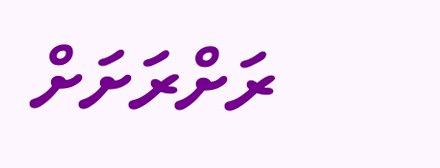ރަށްރަށަށް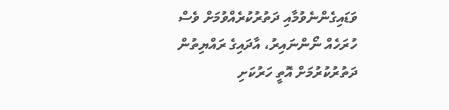ވަޑައިގެންނެވުމާއި ދަތުރުކުރެއްވުމަށް ވެސް ހުރަހެއް ނޯންނައިރު، އާދައިގެ ރައްޔިތުން ދަތުރުކުރުމަށް އޮތީ ހަރުކަށި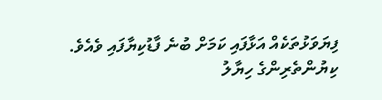ފިޔަވަޅުތަކެއް އަޅާފައި ކަމަށް ބުނެ ފާޑުކިޔާފައި ވެއެވެ.
ކިޔުންތެރިންގެ ހިޔާލު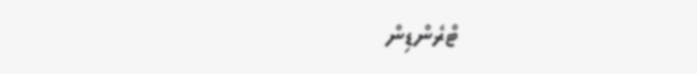ޓްރެންޑިން